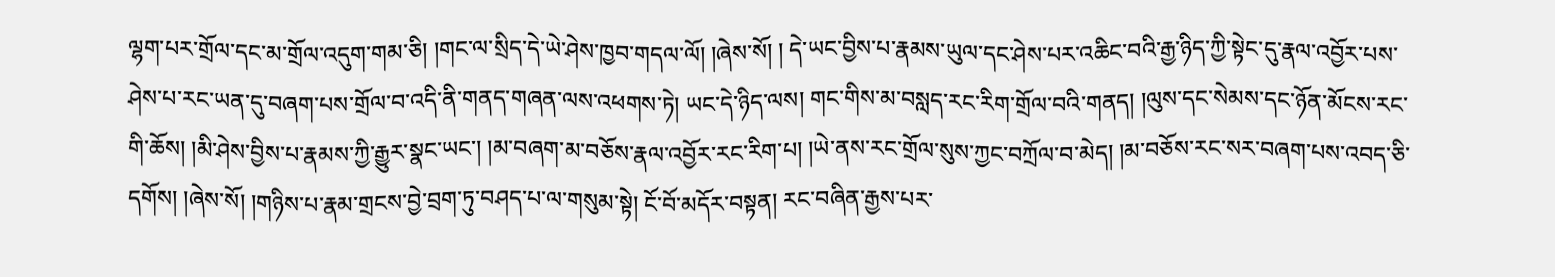ལྷག་པར་གྲོལ་དང་མ་གྲོལ་འདུག་གམ་ཅི། །གང་ལ་སྲིད་དེ་ཡེ་ཤེས་ཁྱབ་གདལ་ལོ། །ཞེས་སོ། ། དེ་ཡང་བྱིས་པ་རྣམས་ཡུལ་དང་ཤེས་པར་འཆིང་བའི་རྒྱ་ཉིད་ཀྱི་སྟེང་དུ་རྣལ་འབྱོར་པས་ཤེས་པ་རང་ཡན་དུ་བཞག་པས་གྲོལ་བ་འདི་ནི་གནད་གཞན་ལས་འཕགས་ཏེ། ཡང་དེ་ཉིད་ལས། གང་གིས་མ་བསླད་རང་རིག་གྲོལ་བའི་གནད། །ལུས་དང་སེམས་དང་ཉོན་མོངས་རང་གི་ཆོས། །མི་ཤེས་བྱིས་པ་རྣམས་ཀྱི་རྒྱུར་སྣང་ཡང་། །མ་བཞག་མ་བཅོས་རྣལ་འབྱོར་རང་རིག་པ། །ཡེ་ནས་རང་གྲོལ་སུས་ཀྱང་བཀྲོལ་བ་མེད། །མ་བཅོས་རང་སར་བཞག་པས་འབད་ཅི་དགོས། །ཞེས་སོ། །གཉིས་པ་རྣམ་གྲངས་བྱེ་བྲག་ཏུ་བཤད་པ་ལ་གསུམ་སྟེ། ངོ་བོ་མདོར་བསྟན། རང་བཞིན་རྒྱས་པར་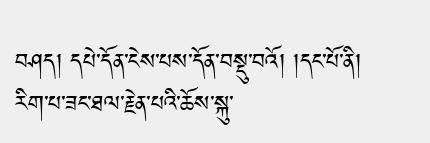བཤད། དཔེ་དོན་ངེས་པས་དོན་བསྡུ་བའོ། །དང་པོ་ནི། རིག་པ་ཟང་ཐལ་རྗེན་པའི་ཆོས་སྐུ་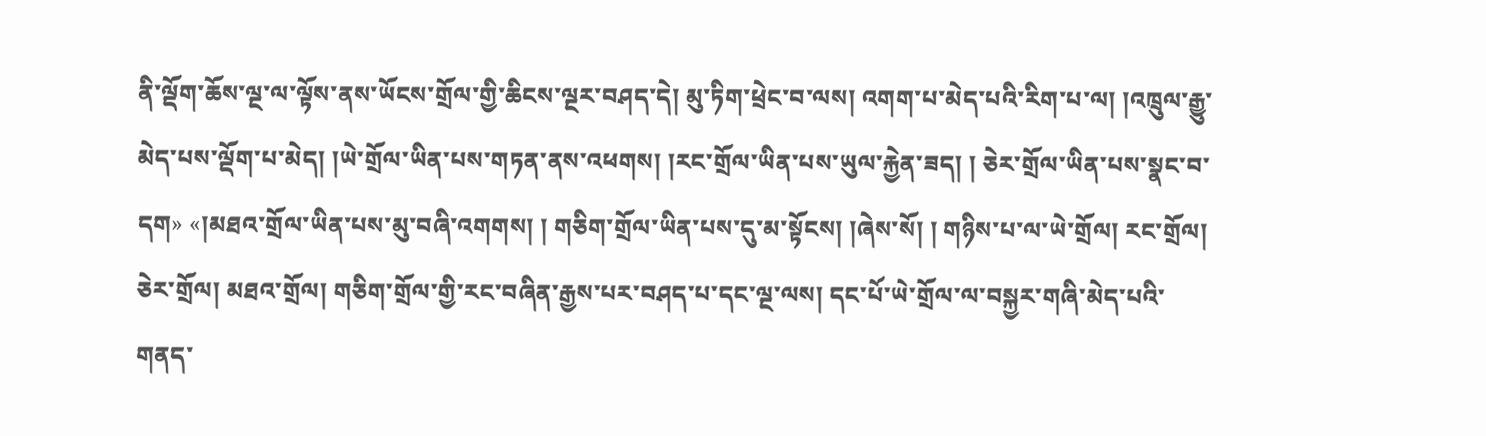ནི་ལྡོག་ཆོས་ལྔ་ལ་ལྟོས་ནས་ཡོངས་གྲོལ་གྱི་ཆིངས་ལྔར་བཤད་དེ། མུ་ཏིག་ཕྲེང་བ་ལས། འགག་པ་མེད་པའི་རིག་པ་ལ། །འཁྲུལ་རྒྱུ་མེད་པས་ལྡོག་པ་མེད། །ཡེ་གྲོལ་ཡིན་པས་གཏན་ནས་འཕགས། །རང་གྲོལ་ཡིན་པས་ཡུལ་རྐྱེན་ཟད། ། ཅེར་གྲོལ་ཡིན་པས་སྣང་བ་དག» «།མཐའ་གྲོལ་ཡིན་པས་མུ་བཞི་འགགས། ། གཅིག་གྲོལ་ཡིན་པས་དུ་མ་སྟོངས། །ཞེས་སོ། ། གཉིས་པ་ལ་ཡེ་གྲོལ། རང་གྲོལ། ཅེར་གྲོལ། མཐའ་གྲོལ། གཅིག་གྲོལ་གྱི་རང་བཞིན་རྒྱས་པར་བཤད་པ་དང་ལྔ་ལས། དང་པོ་ཡེ་གྲོལ་ལ་བསྐྱར་གཞི་མེད་པའི་གནད་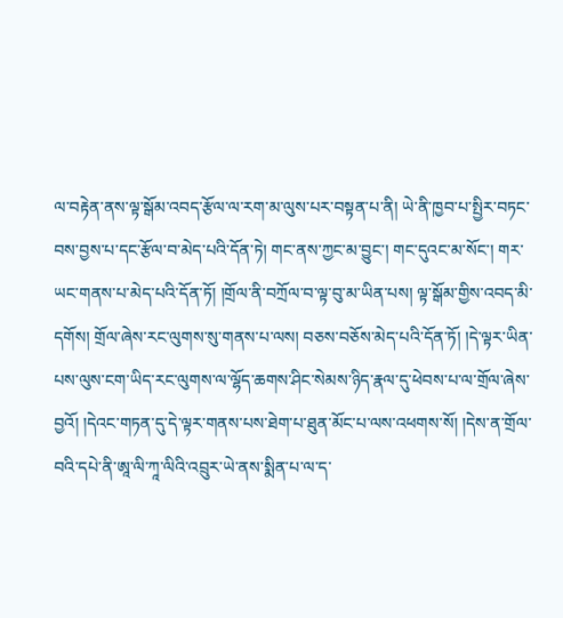ལ་བརྟེན་ནས་ལྟ་སྒོམ་འབད་རྩོལ་ལ་རག་མ་ལུས་པར་བསྟན་པ་ནི། ཡེ་ནི་ཁྱབ་པ་སྤྱིར་བཏང་བས་བྱས་པ་དང་རྩོལ་བ་མེད་པའི་དོན་ཏེ། གང་ནས་ཀྱང་མ་བྱུང་། གང་དུའང་མ་སོང་། གར་ཡང་གནས་པ་མེད་པའི་དོན་ཏོ། །གྲོལ་ནི་བཀྲོལ་བ་ལྟ་བུ་མ་ཡིན་པས། ལྟ་སྒོམ་གྱིས་འབད་མི་དགོས། གྲོལ་ཞེས་རང་ལུགས་སུ་གནས་པ་ལས། བཅས་བཅོས་མེད་པའི་དོན་ཏོ། །དེ་ལྟར་ཡིན་པས་ལུས་ངག་ཡིད་རང་ལུགས་ལ་ལྷོད་ཆགས་ཤིང་སེམས་ཉིད་རྣལ་དུ་ཕེབས་པ་ལ་གྲོལ་ཞེས་བྱའོ། །དེའང་གཏན་དུ་དེ་ལྟར་གནས་པས་ཐེག་པ་ཐུན་མོང་པ་ལས་འཕགས་སོ། །དེས་ན་གྲོལ་བའི་དཔེ་ནི་ཨཱ་ལི་ཀཱ་ལིའི་འབྲུར་ཡེ་ནས་སྨིན་པ་ལ་ད་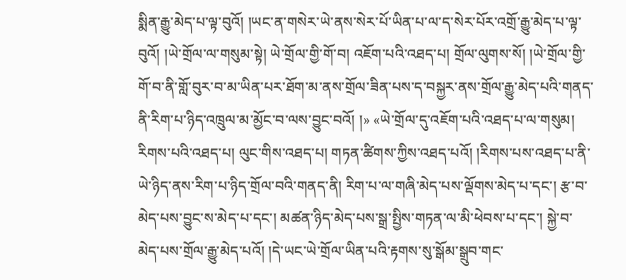སྨིན་རྒྱུ་མེད་པ་ལྟ་བུའོ། །ཡང་ན་གསེར་ཡེ་ནས་སེར་པོ་ཡིན་པ་ལ་ད་སེར་པོར་འགྲོ་རྒྱུ་མེད་པ་ལྟ་བུའོ། །ཡེ་གྲོལ་ལ་གསུམ་སྟེ། ཡེ་གྲོལ་གྱི་གོ་བ། འཇོག་པའི་འཐད་པ། གྲོལ་ལུགས་སོ། །ཡེ་གྲོལ་གྱི་གོ་བ་ནི་གློ་བུར་བ་མ་ཡིན་པར་ཐོག་མ་ནས་གྲོལ་ཟིན་པས་ད་བསྐྱར་ནས་གྲོལ་རྒྱུ་མེད་པའི་གནད་ནི་རིག་པ་ཉིད་འཁྲུལ་མ་མྱོང་བ་ལས་བྱུང་བའོ། །» «ཡེ་གྲོལ་དུ་འཇོག་པའི་འཐད་པ་ལ་གསུམ། རིགས་པའི་འཐད་པ། ལུང་གིས་འཐད་པ། གཏན་ཚིགས་ཀྱིས་འཐད་པའོ། །རིགས་པས་འཐད་པ་ནི་ཡེ་ཉིད་ནས་རིག་པ་ཉིད་གྲོལ་བའི་གནད་ནི། རིག་པ་ལ་གཞི་མེད་པས་ལྡོགས་མེད་པ་དང་། རྩ་བ་མེད་པས་བྱུང་ས་མེད་པ་དང་། མཚན་ཉིད་མེད་པས་སྒྲ་སྤྱིས་གཏན་ལ་མི་ཕེབས་པ་དང་། སྐྱེ་བ་མེད་པས་གྲོལ་རྒྱུ་མེད་པའོ། །དེ་ཡང་ཡེ་གྲོལ་ཡིན་པའི་རྟགས་སུ་སྒོམ་སྒྲུབ་གང་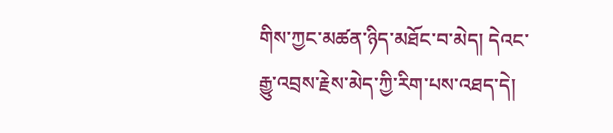གིས་ཀྱང་མཚན་ཉིད་མཐོང་བ་མེད། དེའང་རྒྱུ་འབྲས་རྗེས་མེད་ཀྱི་རིག་པས་འཐད་དེ།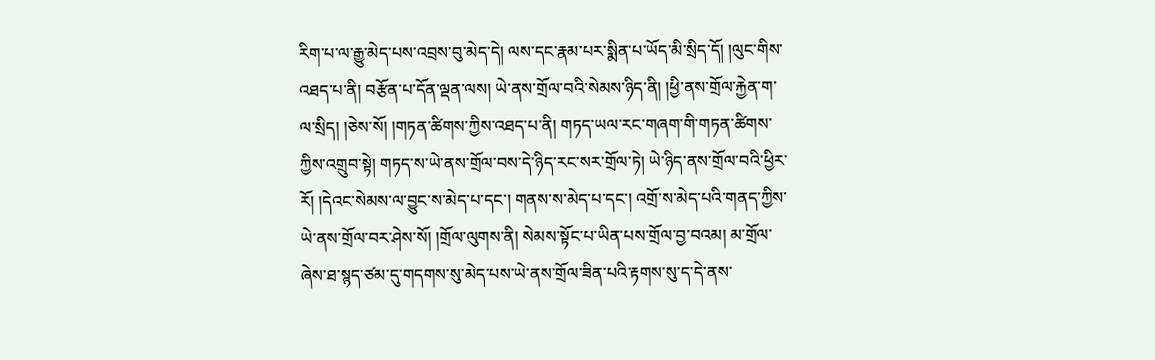རིག་པ་ལ་རྒྱུ་མེད་པས་འབྲས་བུ་མེད་དེ། ལས་དང་རྣམ་པར་སྨིན་པ་ཡོད་མི་སྲིད་དོ། །ལུང་གིས་འཐད་པ་ནི། བརྩོན་པ་དོན་ལྡན་ལས། ཡེ་ནས་གྲོལ་བའི་སེམས་ཉིད་ནི། །ཕྱི་ནས་གྲོལ་རྐྱེན་ག་ལ་སྲིད། །ཅེས་སོ། །གཏན་ཚིགས་ཀྱིས་འཐད་པ་ནི། གཏད་ཡལ་རང་གཞག་གི་གཏན་ཚིགས་ཀྱིས་འགྲུབ་སྟེ། གཏད་ས་ཡེ་ནས་གྲོལ་བས་དེ་ཉིད་རང་སར་གྲོལ་ཏེ། ཡེ་ཉིད་ནས་གྲོལ་བའི་ཕྱིར་རོ། །དེའང་སེམས་ལ་བྱུང་ས་མེད་པ་དང་། གནས་ས་མེད་པ་དང་། འགྲོ་ས་མེད་པའི་གནད་ཀྱིས་ཡེ་ནས་གྲོལ་བར་ཤེས་སོ། །གྲོལ་ལུགས་ནི། སེམས་སྟོང་པ་ཡིན་པས་གྲོལ་བྱ་བའམ། མ་གྲོལ་ཞེས་ཐ་སྙད་ཙམ་དུ་གདགས་སུ་མེད་པས་ཡེ་ནས་གྲོལ་ཟིན་པའི་རྟགས་སུ་ད་དེ་ནས་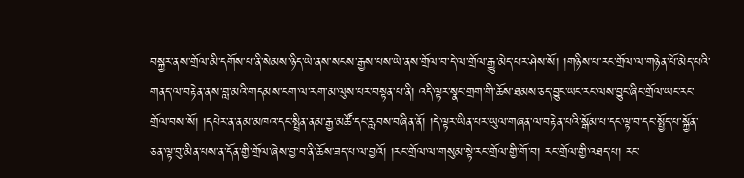བསྐྱར་ནས་གྲོལ་མི་དགོས་པ་ནི་སེམས་ཉིད་ཡེ་ནས་སངས་རྒྱས་པས་ཡེ་ནས་གྲོལ་བ་དེ་ལ་གྲོལ་རྒྱུ་མེད་པར་ཤེས་སོ། །གཉིས་པ་རང་གྲོལ་ལ་གཉེན་པོ་མེད་པའི་གནད་ལ་བརྟེན་ནས་བླ་མའི་གདམས་ངག་ལ་རག་མ་ལུས་པར་བསྟན་པ་ནི། འདི་ལྟར་སྣང་གྲག་གི་ཆོས་ཐམས་ཅད་བྱུང་ཡང་རང་ལས་བྱུང་ཞིང་གྲོལ་ཡང་རང་གྲོལ་བས་སོ། །དཔེར་ན་ནམ་མཁའ་དང་སྤྲིན་ནམ་རྒྱ་མཚོ་དང་རླབས་བཞིན་ནོ། །དེ་ལྟར་ཡིན་པར་ཡུལ་གཞན་ལ་བརྟེན་པའི་སྒོམ་པ་དང་ལྟ་བ་དང་སྤྱོད་པ་སྐྱོན་ཅན་ལྟ་བུ་མིན་པས་ན་དོན་གྱི་གྲོལ་ཞེས་བྱ་བ་ནི་ཆོས་ཟད་པ་ལ་བྱའོ། །རང་གྲོལ་ལ་གསུམ་སྟེ་རང་གྲོལ་གྱི་གོ་བ། རང་གྲོལ་གྱི་འཐད་པ། རང་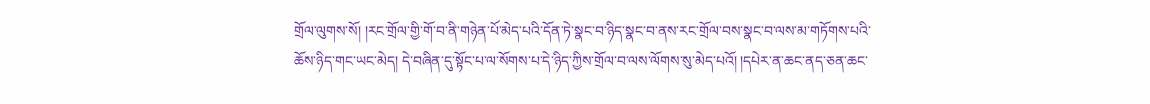གྲོལ་ལུགས་སོ། །རང་གྲོལ་གྱི་གོ་བ་ནི་གཉེན་པོ་མེད་པའི་དོན་ཏེ་སྣང་བ་ཉིད་སྣང་བ་ནས་རང་གྲོལ་བས་སྣང་བ་ལས་མ་གཏོགས་པའི་ཆོས་ཉིད་གང་ཡང་མེད། དེ་བཞིན་དུ་སྟོང་པ་ལ་སོགས་པ་དེ་ཉིད་ཀྱིས་གྲོལ་བ་ལས་ལོགས་སུ་མེད་པའོ། །དཔེར་ན་ཆང་ནད་ཅན་ཆང་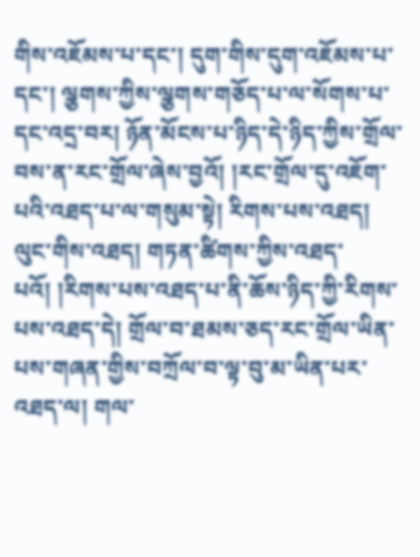གིས་འཇོམས་པ་དང་། དུག་གིས་དུག་འཇོམས་པ་དང་། ལྕགས་ཀྱིས་ལྕགས་གཅོད་པ་ལ་སོགས་པ་དང་འདྲ་བར། ཉོན་མོངས་པ་ཉིད་དེ་ཉིད་ཀྱིས་གྲོལ་བས་ན་རང་གྲོལ་ཞེས་བྱའོ། །རང་གྲོལ་དུ་འཇོག་པའི་འཐད་པ་ལ་གསུམ་སྟེ། རིགས་པས་འཐད། ལུང་གིས་འཐད། གཏན་ཚིགས་ཀྱིས་འཐད་པའོ། །རིགས་པས་འཐད་པ་ནི་ཆོས་ཉིད་ཀྱི་རིགས་པས་འཐད་དེ། གྲོལ་བ་ཐམས་ཅད་རང་གྲོལ་ཡིན་པས་གཞན་གྱིས་བཀྲོལ་བ་ལྟ་བུ་མ་ཡིན་པར་འཐད་ལ། གལ་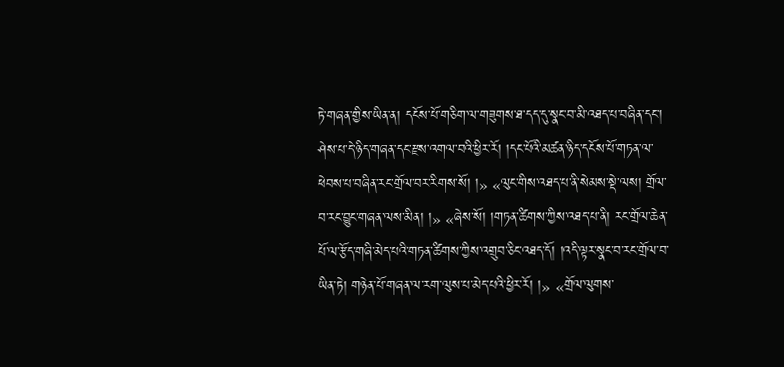ཏེ་གཞན་གྱིས་ཡིན་ན། དངོས་པོ་གཅིག་ལ་གཟུགས་ཐ་དད་དུ་སྣང་བ་མི་འཐད་པ་བཞིན་དང་། ཤེས་པ་དེ་ཉིད་གཞན་དང་རྫས་འགལ་བའི་ཕྱིར་རོ། །དང་པོའི་མཚན་ཉིད་དངོས་པོ་གཏན་ལ་ཕེབས་པ་བཞིན་རང་གྲོལ་བར་རིགས་སོ། །» «ལུང་གིས་འཐད་པ་ནི་སེམས་སྡེ་ལས། གྲོལ་བ་རང་བྱུང་གཞན་ལས་མིན། །» «ཞེས་སོ། །གཏན་ཚིགས་ཀྱིས་འཐད་པ་ནི། རང་གྲོལ་ཆེན་པོ་ལ་རྩོད་གཞི་མེད་པའི་གཏན་ཚིགས་ཀྱིས་འགྲུབ་ཅིང་འཐད་དོ། །འདི་ལྟར་སྣང་བ་རང་གྲོལ་བ་ཡིན་ཏེ། གཉེན་པོ་གཞན་ལ་རག་ལུས་པ་མེད་པའི་ཕྱིར་རོ། །» «གྲོལ་ལུགས་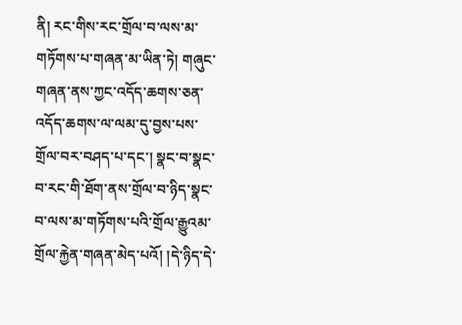ནི། རང་གིས་རང་གྲོལ་བ་ལས་མ་གཏོགས་པ་གཞན་མ་ཡིན་ཏེ། གཞུང་གཞན་ནས་ཀྱང་འདོད་ཆགས་ཅན་འདོད་ཆགས་ལ་ལམ་དུ་བྱས་པས་གྲོལ་བར་བཤད་པ་དང་། སྣང་བ་སྣང་བ་རང་གི་ཐོག་ནས་གྲོལ་བ་ཉིད་སྣང་བ་ལས་མ་གཏོགས་པའི་གྲོལ་རྒྱུའམ་གྲོལ་རྐྱེན་གཞན་མེད་པའོ། །དེ་ཉིད་དེ་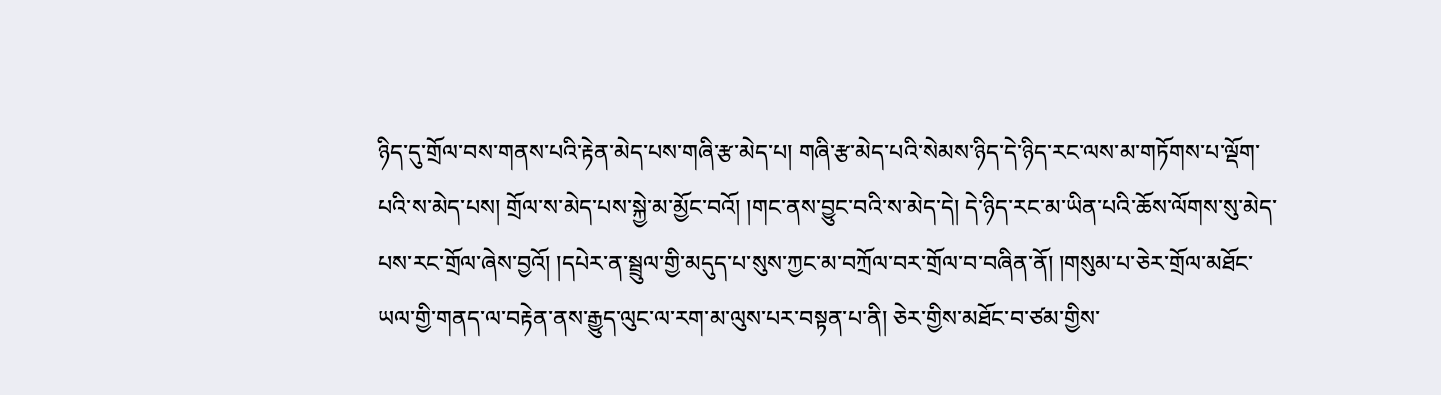ཉིད་དུ་གྲོལ་བས་གནས་པའི་རྟེན་མེད་པས་གཞི་རྩ་མེད་པ། གཞི་རྩ་མེད་པའི་སེམས་ཉིད་དེ་ཉིད་རང་ལས་མ་གཏོགས་པ་ལྡོག་པའི་ས་མེད་པས། གྲོལ་ས་མེད་པས་སྐྱེ་མ་མྱོང་བའོ། །གང་ནས་བྱུང་བའི་ས་མེད་དེ། དེ་ཉིད་རང་མ་ཡིན་པའི་ཆོས་ལོགས་སུ་མེད་པས་རང་གྲོལ་ཞེས་བྱའོ། །དཔེར་ན་སྦྲུལ་གྱི་མདུད་པ་སུས་ཀྱང་མ་བཀྲོལ་བར་གྲོལ་བ་བཞིན་ནོ། །གསུམ་པ་ཅེར་གྲོལ་མཐོང་ཡལ་གྱི་གནད་ལ་བརྟེན་ནས་རྒྱུད་ལུང་ལ་རག་མ་ལུས་པར་བསྟན་པ་ནི། ཅེར་གྱིས་མཐོང་བ་ཙམ་གྱིས་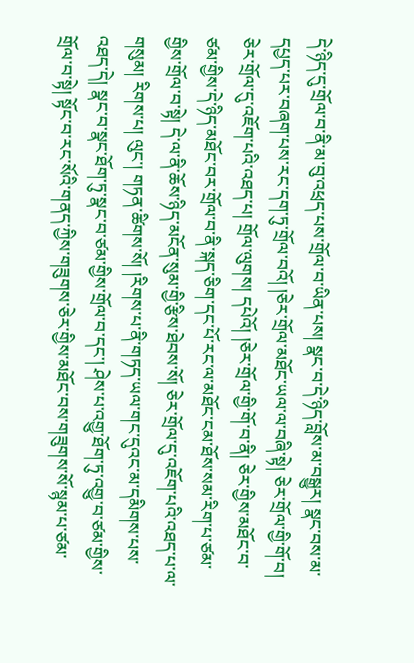དེ་ཉིད་དུ་གྲོལ་བ་ནི་མ་བུ་འཕྲད་པས་གྲོལ་བ་ཡིན་པས། སྣང་བ་དེ་ཉིད་བློས་མ་བསྒྱུར། སྣང་བས་མ་དཔྱད་པར་བཞག་པས་རང་དག་ཏུ་གྲོལ་བའོ། །ཅེར་གྲོལ་མཐོང་ཡལ་ལ་བཞི་སྟེ། ཅེར་གྲོལ་གྱི་གོ་བ། ཅེར་གྲོལ་དུ་འཇོག་པའི་འཐད་པ། གྲོལ་ལུགས། དཔེའོ། །ཅེར་གྲོལ་གྱི་གོ་བ་ནི། ཅེར་གྱིས་མཐོང་བ་ཙམ་གྱིས་དེ་ཉིད་མཐོང་བར་གྲོལ་བ་ནི་སྐད་ཅིག་དང་པོ་རང་ལ་མཐོང་ངམ་ཐོས་སམ་རིག་པ་ཙམ་གྱིས་གྲོལ་བ་སྟེ། དེ་ལ་ནི་ཆོས་ཉིད་མངོན་སུམ་གྱི་རྩིས་ཐེབས་སོ། ཅེར་གྲོལ་དུ་འཇོག་པའི་འཐད་པ་ལ་གསུམ། རིགས་པ། ལུང་། གཏན་ཚིགས་སོ། །རིགས་པ་ནི་གཏད་ཡལ་གང་དུའང་མ་དམིགས་པས་འཐད་དེ། སྣང་བ་སྣང་ཐོག་ཏུ་སྣང་བ་ཙམ་གྱིས་གྲོལ་བ་དང་། ཤེས་པ་འགྱུ་ཐོག་ཏུ་འགྱུ་བ་ཙམ་གྱིས་གྲོལ་བ་སྟེ། སྟོང་བ་རང་སོའི་གནད་ཀྱིས་གཟུགས་ཅེར་གྱིས་མཐོང་བས་གཟུགས་སོ་སྙམ་པ་ཙམ་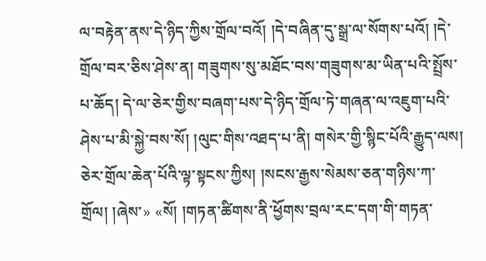ལ་བརྟེན་ནས་དེ་ཉིད་ཀྱིས་གྲོལ་བའོ། །དེ་བཞིན་དུ་སྒྲ་ལ་སོགས་པའོ། །དེ་གྲོལ་བར་ཅིས་ཤེས་ན། གཟུགས་སུ་མཐོང་བས་གཟུགས་མ་ཡིན་པའི་སྤྲོས་པ་ཆོད། དེ་ལ་ཅེར་གྱིས་བཞག་པས་དེ་ཉིད་གྲོལ་ཏེ་གཞན་ལ་འཇུག་པའི་ཤེས་པ་མི་སྐྱེ་བས་སོ། །ལུང་གིས་འཐད་པ་ནི། གསེར་གྱི་སྙིང་པོའི་རྒྱུད་ལས། ཅེར་གྲོལ་ཆེན་པོའི་ལྟ་སྟངས་ཀྱིས། །སངས་རྒྱས་སེམས་ཅན་གཉིས་ཀ་གྲོལ། །ཞེས་» «སོ། །གཏན་ཚིགས་ནི་ཕྱོགས་བྲལ་རང་དག་གི་གཏན་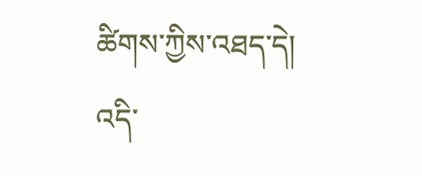ཚིགས་ཀྱིས་འཐད་དེ། འདི་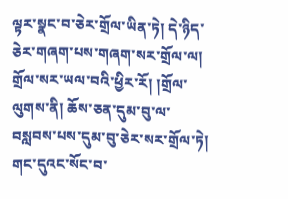ལྟར་སྣང་བ་ཅེར་གྲོལ་ཡིན་ཏེ། དེ་ཉིད་ཅེར་གཞག་པས་གཞག་སར་གྲོལ་ལ། གྲོལ་སར་ཡལ་བའི་ཕྱིར་རོ། །གྲོལ་ལུགས་ནི། ཆོས་ཅན་དུམ་བུ་ལ་བསླབས་པས་དུམ་བུ་ཅེར་སར་གྲོལ་ཏེ། གང་དུའང་སོང་བ་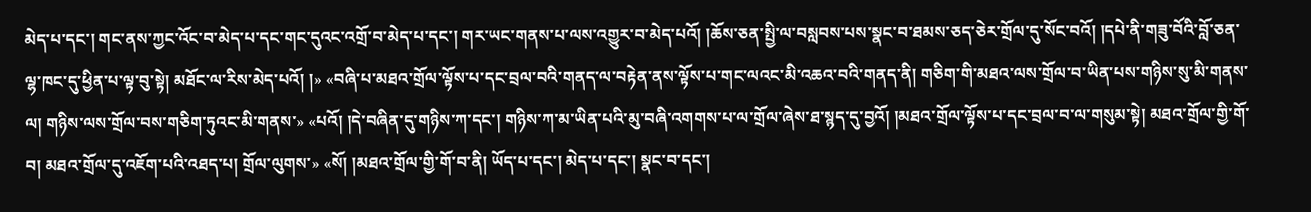མེད་པ་དང་། གང་ནས་ཀྱང་འོང་བ་མེད་པ་དང་གང་དུའང་འགྲོ་བ་མེད་པ་དང་། གར་ཡང་གནས་པ་ལས་འགྱུར་བ་མེད་པའོ། །ཆོས་ཅན་སྤྱི་ལ་བསླབས་པས་སྣང་བ་ཐམས་ཅད་ཅེར་གྲོལ་དུ་སོང་བའོ། །དཔེ་ནི་གཟུ་བོའི་བློ་ཅན་ལྷ་ཁང་དུ་ཕྱིན་པ་ལྟ་བུ་སྟེ། མཐོང་ལ་རིས་མེད་པའོ། །» «བཞི་པ་མཐའ་གྲོལ་ལྟོས་པ་དང་བྲལ་བའི་གནད་ལ་བརྟེན་ནས་ལྟོས་པ་གང་ལའང་མི་འཆའ་བའི་གནད་ནི། གཅིག་གི་མཐའ་ལས་གྲོལ་བ་ཡིན་པས་གཉིས་སུ་མི་གནས་ལ། གཉིས་ལས་གྲོལ་བས་གཅིག་ཏུའང་མི་གནས་» «པའོ། །དེ་བཞིན་དུ་གཉིས་ཀ་དང་། གཉིས་ཀ་མ་ཡིན་པའི་མུ་བཞི་འགགས་པ་ལ་གྲོལ་ཞེས་ཐ་སྙད་དུ་བྱའོ། །མཐའ་གྲོལ་ལྟོས་པ་དང་བྲལ་བ་ལ་གསུམ་སྟེ། མཐའ་གྲོལ་གྱི་གོ་བ། མཐའ་གྲོལ་དུ་འཇོག་པའི་འཐད་པ། གྲོལ་ལུགས་» «སོ། །མཐའ་གྲོལ་གྱི་གོ་བ་ནི། ཡོད་པ་དང་། མེད་པ་དང་། སྣང་བ་དང་།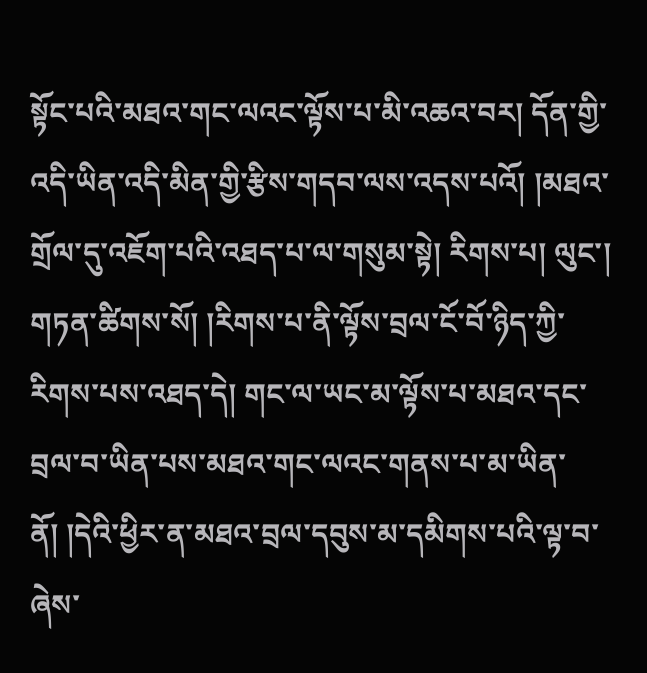སྟོང་པའི་མཐའ་གང་ལའང་ལྟོས་པ་མི་འཆའ་བར། དོན་གྱི་འདི་ཡིན་འདི་མིན་གྱི་རྩིས་གདབ་ལས་འདས་པའོ། །མཐའ་གྲོལ་དུ་འཇོག་པའི་འཐད་པ་ལ་གསུམ་སྟེ། རིགས་པ། ལུང་། གཏན་ཚིགས་སོ། །རིགས་པ་ནི་ལྟོས་བྲལ་ངོ་བོ་ཉིད་ཀྱི་རིགས་པས་འཐད་དེ། གང་ལ་ཡང་མ་ལྟོས་པ་མཐའ་དང་བྲལ་བ་ཡིན་པས་མཐའ་གང་ལའང་གནས་པ་མ་ཡིན་ནོ། །དེའི་ཕྱིར་ན་མཐའ་བྲལ་དབུས་མ་དམིགས་པའི་ལྟ་བ་ཞེས་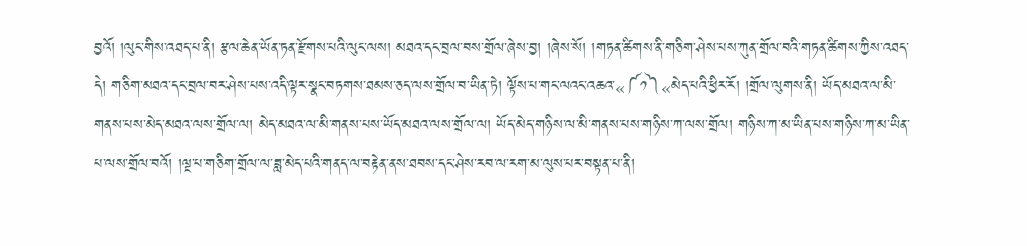བྱའོ། །ལུང་གིས་འཐད་པ་ནི། རྩལ་ཆེན་ཡོན་ཏན་རྫོགས་པའི་ལུང་ལས། མཐའ་དང་བྲལ་བས་གྲོལ་ཞེས་བྱ། །ཞེས་སོ། །གཏན་ཚིགས་ནི་གཅིག་ཤེས་པས་ཀུན་གྲོལ་བའི་གཏན་ཚིགས་ཀྱིས་འཐད་དེ། གཅིག་མཐའ་དང་བྲལ་བར་ཤེས་པས་འདི་ལྟར་སྣང་བཏགས་ཐམས་ཅད་ལས་གྲོལ་བ་ཡིན་ཏེ། ལྟོས་པ་གང་ལའང་འཆའ་«༼༡༽«མེད་པའི་ཕྱིར་རོ། །གྲོལ་ལུགས་ནི། ཡོད་མཐའ་ལ་མི་གནས་པས་མེད་མཐའ་ལས་གྲོལ་ལ། མེད་མཐའ་ལ་མི་གནས་པས་ཡོད་མཐའ་ལས་གྲོལ་ལ། ཡོད་མེད་གཉིས་ལ་མི་གནས་པས་གཉིས་ཀ་ལས་གྲོལ། གཉིས་ཀ་མ་ཡིན་པས་གཉིས་ཀ་མ་ཡིན་པ་ལས་གྲོལ་བའོ། །ལྔ་པ་གཅིག་གྲོལ་ལ་ཟླ་མེད་པའི་གནད་ལ་བརྟེན་ནས་ཐབས་དང་ཤེས་རབ་ལ་རག་མ་ལུས་པར་བསྟན་པ་ནི།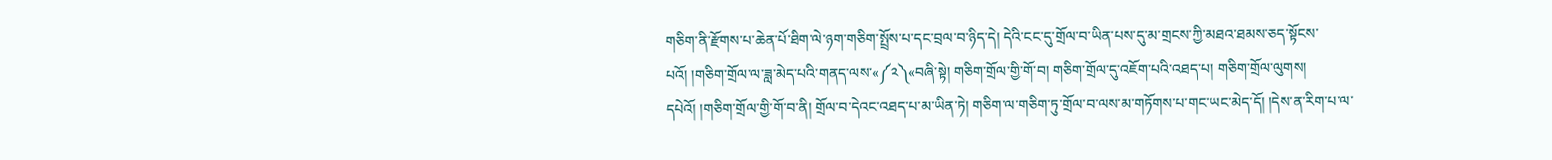གཅིག་ནི་རྫོགས་པ་ཆེན་པོ་ཐིག་ལེ་ཉག་གཅིག་སྤྲོས་པ་དང་བྲལ་བ་ཉིད་དེ། དེའི་ངང་དུ་གྲོལ་བ་ཡིན་པས་དུ་མ་གྲངས་ཀྱི་མཐའ་ཐམས་ཅད་སྟོངས་པའོ། །གཅིག་གྲོལ་ལ་ཟླ་མེད་པའི་གནད་ལས་«༼༢༽«བཞི་སྟེ། གཅིག་གྲོལ་གྱི་གོ་བ། གཅིག་གྲོལ་དུ་འཇོག་པའི་འཐད་པ། གཅིག་གྲོལ་ལུགས། དཔེའོ། །གཅིག་གྲོལ་གྱི་གོ་བ་ནི། གྲོལ་བ་དེའང་འཐད་པ་མ་ཡིན་ཏེ། གཅིག་ལ་གཅིག་ཏུ་གྲོལ་བ་ལས་མ་གཏོགས་པ་གང་ཡང་མེད་དོ། །དེས་ན་རིག་པ་ལ་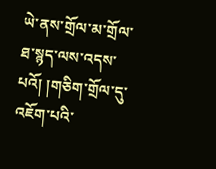ཡེ་ནས་གྲོལ་མ་གྲོལ་ཐ་སྙད་ལས་འདས་པའོ། །གཅིག་གྲོལ་དུ་འཇོག་པའི་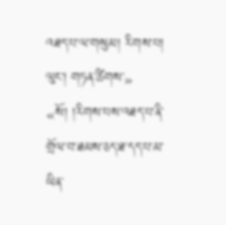འཐད་པ་ལ་གསུམ། རིགས་པ། ལུང་། གཏན་ཚིགས་» «སོ། །རིགས་པས་འཐད་པ་ནི་གྲོལ་བ་ཐམས་ཅད་ཐ་དད་པ་མ་ཡིན་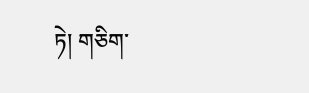ཏེ། གཅིག་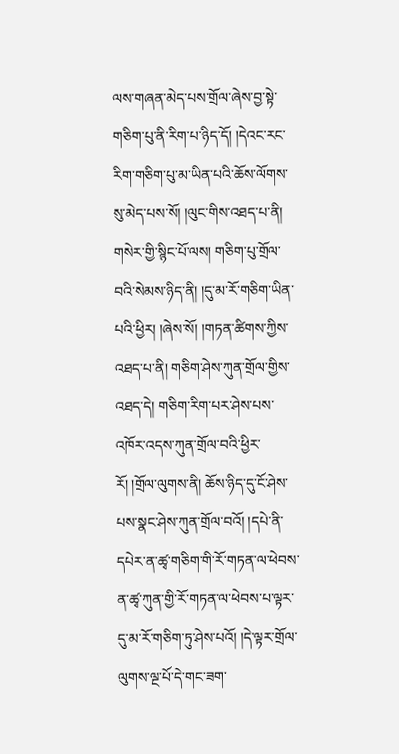ལས་གཞན་མེད་པས་གྲོལ་ཞེས་བྱ་སྟེ་གཅིག་པུ་ནི་རིག་པ་ཉིད་དོ། །དེའང་རང་རིག་གཅིག་པུ་མ་ཡིན་པའི་ཆོས་ལོགས་སུ་མེད་པས་སོ། །ལུང་གིས་འཐད་པ་ནི། གསེར་གྱི་སྙིང་པོ་ལས། གཅིག་པུ་གྲོལ་བའི་སེམས་ཉིད་ནི། །དུ་མ་རོ་གཅིག་ཡིན་པའི་ཕྱིར། །ཞེས་སོ། །གཏན་ཚིགས་ཀྱིས་འཐད་པ་ནི། གཅིག་ཤེས་ཀུན་གྲོལ་གྱིས་འཐད་དེ། གཅིག་རིག་པར་ཤེས་པས་འཁོར་འདས་ཀུན་གྲོལ་བའི་ཕྱིར་རོ། །གྲོལ་ལུགས་ནི། ཆོས་ཉིད་དུ་ངོ་ཤེས་པས་སྣང་ཤེས་ཀུན་གྲོལ་བའོ། །དཔེ་ནི་དཔེར་ན་ཚྭ་གཅིག་གི་རོ་གཏན་ལ་ཕེབས་ན་ཚྭ་ཀུན་གྱི་རོ་གཏན་ལ་ཕེབས་པ་ལྟར་དུ་མ་རོ་གཅིག་ཏུ་ཤེས་པའོ། །དེ་ལྟར་གྲོལ་ལུགས་ལྔ་པོ་དེ་གང་ཟག་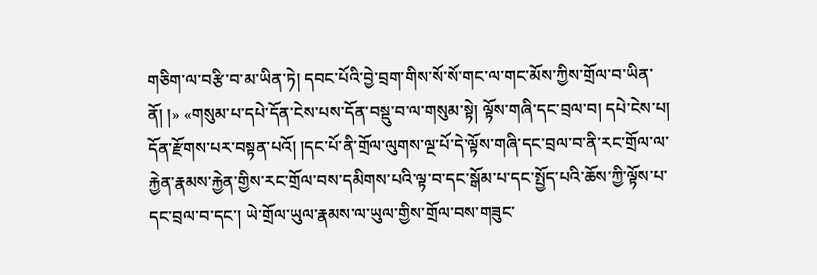གཅིག་ལ་བརྩི་བ་མ་ཡིན་ཏེ། དབང་པོའི་བྱེ་བྲག་གིས་སོ་སོ་གང་ལ་གང་མོས་ཀྱིས་གྲོལ་བ་ཡིན་ནོ། །» «གསུམ་པ་དཔེ་དོན་ངེས་པས་དོན་བསྡུ་བ་ལ་གསུམ་སྟེ། ལྟོས་གཞི་དང་བྲལ་བ། དཔེ་ངེས་པ། དོན་རྫོགས་པར་བསྟན་པའོ། །དང་པོ་ནི་གྲོལ་ལུགས་ལྔ་པོ་དེ་ལྟོས་གཞི་དང་བྲལ་བ་ནི་རང་གྲོལ་ལ་རྐྱེན་རྣམས་རྐྱེན་གྱིས་རང་གྲོལ་བས་དམིགས་པའི་ལྟ་བ་དང་སྒོམ་པ་དང་སྤྱོད་པའི་ཆོས་ཀྱི་ལྟོས་པ་དང་བྲལ་བ་དང་། ཡེ་གྲོལ་ཡུལ་རྣམས་ལ་ཡུལ་གྱིས་གྲོལ་བས་གཟུང་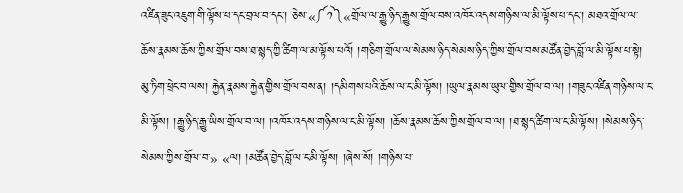འཛིན་ཟུང་འཇུག་གི་ལྟོས་པ་དང་བྲལ་བ་དང་། ཅེས་«༼༡༽«གྲོལ་ལ་རྒྱུ་ཉིད་རྒྱུས་གྲོལ་བས་འཁོར་འདས་གཉིས་ལ་མི་ལྟོས་པ་དང་། མཐའ་གྲོལ་ལ་ཆོས་རྣམས་ཆོས་ཀྱིས་གྲོལ་བས་ཐ་སྙད་ཀྱི་ཚིག་ལ་མ་ལྟོས་པའོ། །གཅིག་གྲོལ་ལ་སེམས་ཉིད་སེམས་ཉིད་ཀྱིས་གྲོལ་བས་མཚོན་བྱེད་བློ་ལ་མི་ལྟོས་པ་སྟེ། མུ་ཏིག་ཕྲེང་བ་ལས། རྐྱེན་རྣམས་རྐྱེན་གྱིས་གྲོལ་བས་ན། །དམིགས་པའི་ཆོས་ལ་ང་མི་ལྟོས། །ཡུལ་རྣམས་ཡུལ་གྱིས་གྲོལ་བ་ལ། །གཟུང་འཛིན་གཉིས་ལ་ང་མི་ལྟོས། །རྒྱུ་ཉིད་རྒྱུ་ཡིས་གྲོལ་བ་ལ། །འཁོར་འདས་གཉིས་ལ་ང་མི་ལྟོས། །ཆོས་རྣམས་ཆོས་ཀྱིས་གྲོལ་བ་ལ། །ཐ་སྙད་ཚིག་ལ་ང་མི་ལྟོས། །སེམས་ཉིད་སེམས་ཀྱིས་གྲོལ་བ་» «ལ། །མཚོན་བྱེད་བློ་ལ་ང་མི་ལྟོས། །ཞེས་སོ། །གཉིས་པ་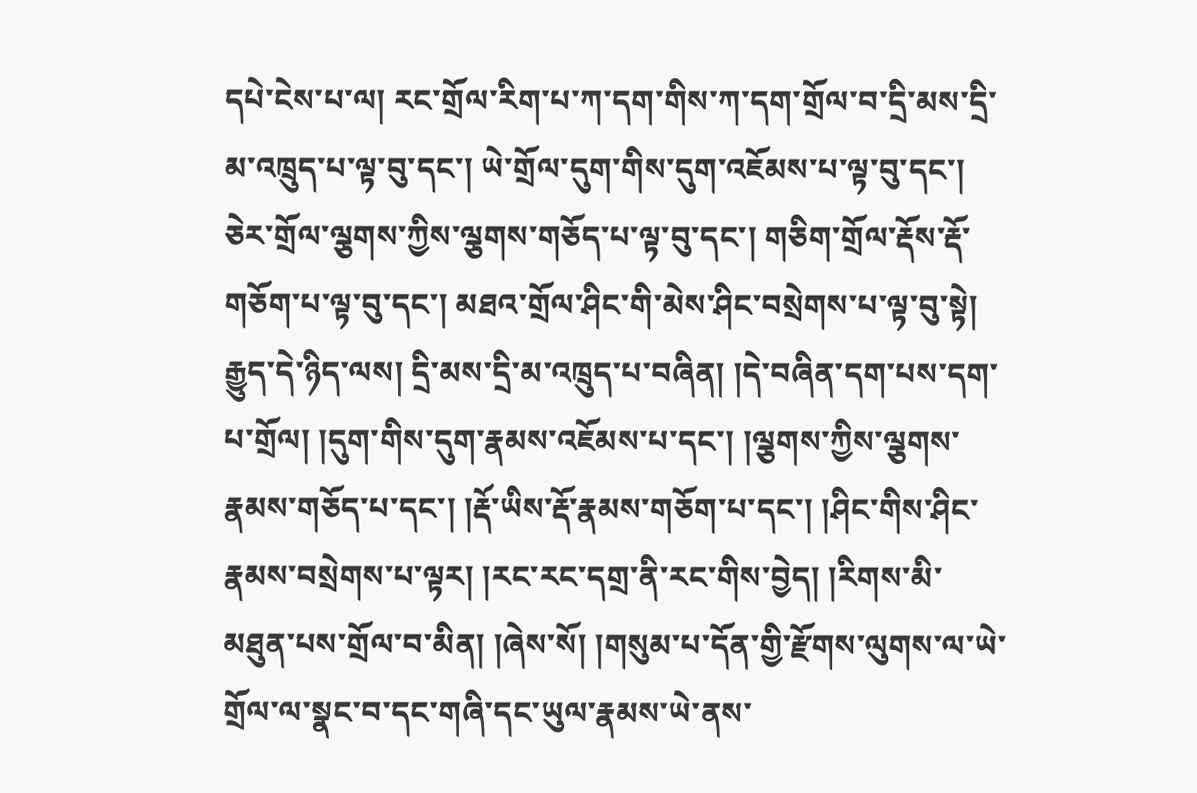དཔེ་ངེས་པ་ལ། རང་གྲོལ་རིག་པ་ཀ་དག་གིས་ཀ་དག་གྲོལ་བ་དྲི་མས་དྲི་མ་འཁྲུད་པ་ལྟ་བུ་དང་། ཡེ་གྲོལ་དུག་གིས་དུག་འཇོམས་པ་ལྟ་བུ་དང་། ཅེར་གྲོལ་ལྕགས་ཀྱིས་ལྕགས་གཅོད་པ་ལྟ་བུ་དང་། གཅིག་གྲོལ་རྡོས་རྡོ་གཅོག་པ་ལྟ་བུ་དང་། མཐའ་གྲོལ་ཤིང་གི་མེས་ཤིང་བསྲེགས་པ་ལྟ་བུ་སྟེ། རྒྱུད་དེ་ཉིད་ལས། དྲི་མས་དྲི་མ་འཁྲུད་པ་བཞིན། །དེ་བཞིན་དག་པས་དག་པ་གྲོལ། །དུག་གིས་དུག་རྣམས་འཇོམས་པ་དང་། །ལྕགས་ཀྱིས་ལྕགས་རྣམས་གཅོད་པ་དང་། །རྡོ་ཡིས་རྡོ་རྣམས་གཅོག་པ་དང་། །ཤིང་གིས་ཤིང་རྣམས་བསྲེགས་པ་ལྟར། །རང་རང་དགྲ་ནི་རང་གིས་བྱེད། །རིགས་མི་མཐུན་པས་གྲོལ་བ་མིན། །ཞེས་སོ། །གསུམ་པ་དོན་གྱི་རྫོགས་ལུགས་ལ་ཡེ་གྲོལ་ལ་སྣང་བ་དང་གཞི་དང་ཡུལ་རྣམས་ཡེ་ནས་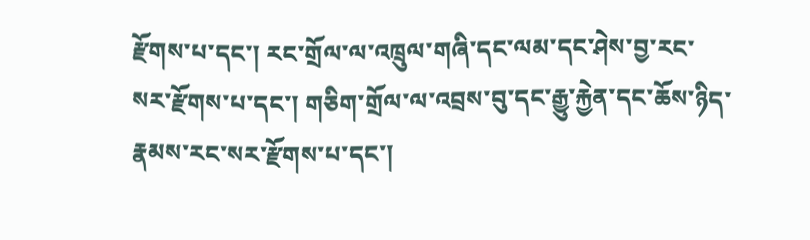རྫོགས་པ་དང་། རང་གྲོལ་ལ་འཁྲུལ་གཞི་དང་ལམ་དང་ཤེས་བྱ་རང་སར་རྫོགས་པ་དང་། གཅིག་གྲོལ་ལ་འབྲས་བུ་དང་རྒྱུ་རྐྱེན་དང་ཆོས་ཉིད་རྣམས་རང་སར་རྫོགས་པ་དང་།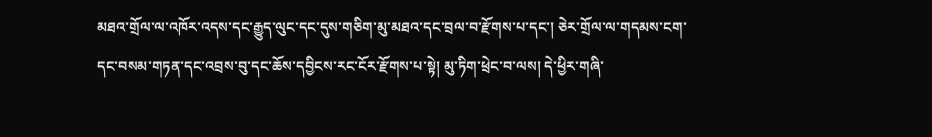མཐའ་གྲོལ་ལ་འཁོར་འདས་དང་རྒྱུད་ལུང་དང་དུས་གཅིག་མུ་མཐའ་དང་བྲལ་བ་རྫོགས་པ་དང་། ཅེར་གྲོལ་ལ་གདམས་ངག་དང་བསམ་གཏན་དང་འབྲས་བུ་དང་ཆོས་དབྱིངས་རང་ངོར་རྫོགས་པ་སྟེ། མུ་ཏིག་ཕྲེང་བ་ལས། དེ་ཕྱིར་གཞི་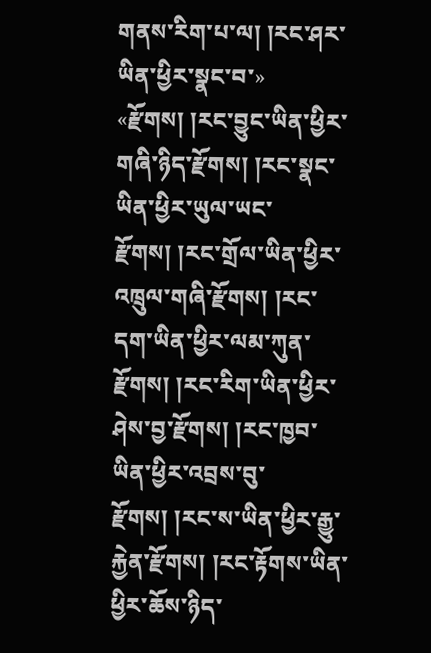གནས་རིག་པ་ལ། །རང་ཤར་ཡིན་ཕྱིར་སྣང་བ་» «རྫོགས། །རང་བྱུང་ཡིན་ཕྱིར་གཞི་ཉིད་རྫོགས། །རང་སྣང་ཡིན་ཕྱིར་ཡུལ་ཡང་རྫོགས། །རང་གྲོལ་ཡིན་ཕྱིར་འཁྲུལ་གཞི་རྫོགས། །རང་དག་ཡིན་ཕྱིར་ལམ་ཀུན་རྫོགས། །རང་རིག་ཡིན་ཕྱིར་ཤེས་བྱ་རྫོགས། །རང་ཁྱབ་ཡིན་ཕྱིར་འབྲས་བུ་རྫོགས། །རང་ས་ཡིན་ཕྱིར་རྒྱུ་རྐྱེན་རྫོགས། །རང་རྟོགས་ཡིན་ཕྱིར་ཆོས་ཉིད་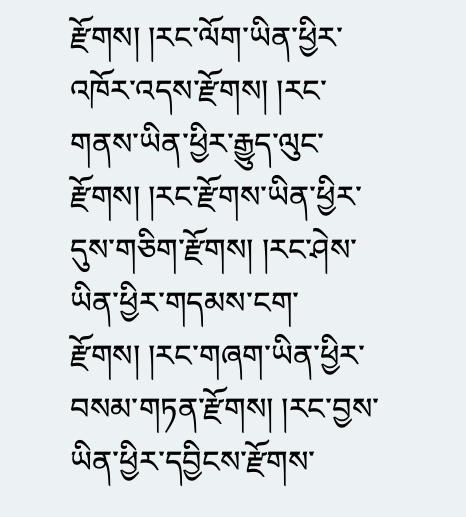རྫོགས། །རང་ལོག་ཡིན་ཕྱིར་འཁོར་འདས་རྫོགས། །རང་གནས་ཡིན་ཕྱིར་རྒྱུད་ལུང་རྫོགས། །རང་རྫོགས་ཡིན་ཕྱིར་དུས་གཅིག་རྫོགས། །རང་ཤེས་ཡིན་ཕྱིར་གདམས་ངག་རྫོགས། །རང་གཞག་ཡིན་ཕྱིར་བསམ་གཏན་རྫོགས། །རང་བྱས་ཡིན་ཕྱིར་དབྱིངས་རྫོགས་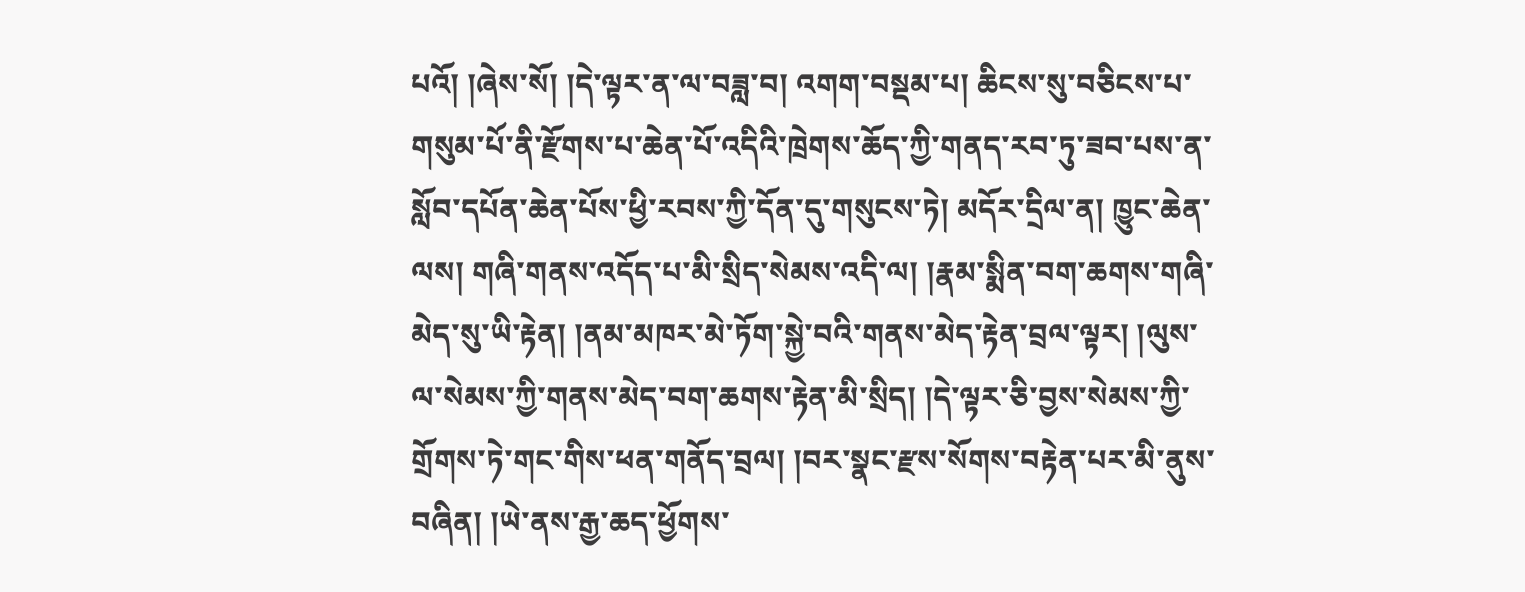པའོ། །ཞེས་སོ། །དེ་ལྟར་ན་ལ་བཟླ་བ། འགག་བསྡམ་པ། ཆིངས་སུ་བཅིངས་པ་གསུམ་པོ་ནི་རྫོགས་པ་ཆེན་པོ་འདིའི་ཁྲེགས་ཆོད་ཀྱི་གནད་རབ་ཏུ་ཟབ་པས་ན་སློབ་དཔོན་ཆེན་པོས་ཕྱི་རབས་ཀྱི་དོན་དུ་གསུངས་ཏེ། མདོར་དྲིལ་ན། ཁྱུང་ཆེན་ལས། གཞི་གནས་འདོད་པ་མི་སྲིད་སེམས་འདི་ལ། །རྣམ་སྨིན་བག་ཆགས་གཞི་མེད་སུ་ཡི་རྟེན། །ནམ་མཁར་མེ་ཏོག་སྐྱེ་བའི་གནས་མེད་རྟེན་བྲལ་ལྟར། །ལུས་ལ་སེམས་ཀྱི་གནས་མེད་བག་ཆགས་རྟེན་མི་སྲིད། །དེ་ལྟར་ཅི་བྱས་སེམས་ཀྱི་གྲོགས་ཏེ་གང་གིས་ཕན་གནོད་བྲལ། །བར་སྣང་རྫས་སོགས་བརྟེན་པར་མི་ནུས་བཞིན། །ཡེ་ནས་རྒྱ་ཆད་ཕྱོགས་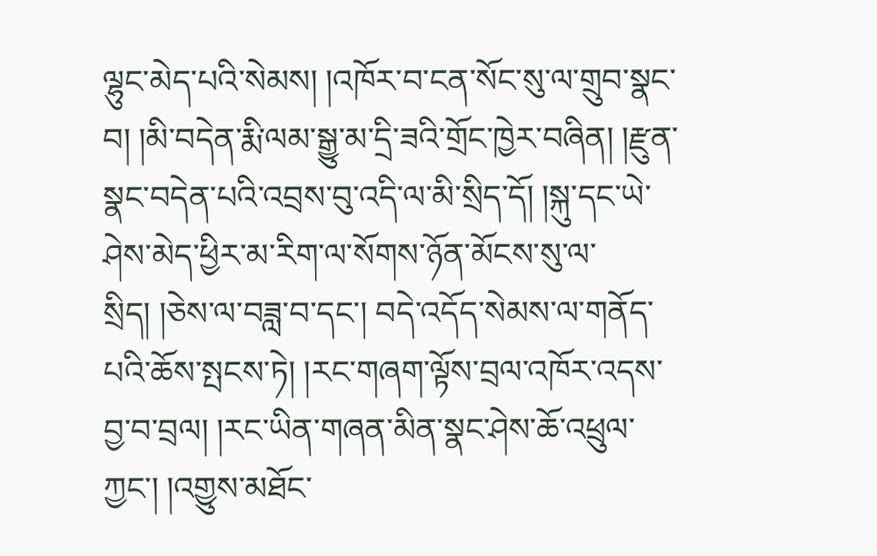ལྷུང་མེད་པའི་སེམས། །འཁོར་བ་ངན་སོང་སུ་ལ་གྲུབ་སྣང་བ། །མི་བདེན་རྨི་ལམ་སྒྱུ་མ་དྲི་ཟའི་གྲོང་ཁྱེར་བཞིན། །རྫུན་སྣང་བདེན་པའི་འབྲས་བུ་འདི་ལ་མི་སྲིད་དོ། །སྐུ་དང་ཡེ་ཤེས་མེད་ཕྱིར་མ་རིག་ལ་སོགས་ཉོན་མོངས་སུ་ལ་སྲིད། །ཅེས་ལ་བཟླ་བ་དང་། བདེ་འདོད་སེམས་ལ་གནོད་པའི་ཆོས་སྤངས་ཏེ། །རང་གཞག་ལྟོས་བྲལ་འཁོར་འདས་བྱ་བ་བྲལ། །རང་ཡིན་གཞན་མིན་སྣང་ཤེས་ཆོ་འཕྲུལ་ཀྱང་། །འགྱུས་མཐོང་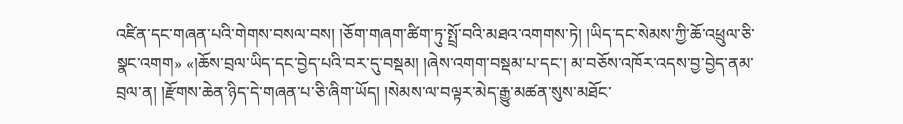འཛིན་དང་གཞན་པའི་གེགས་བསལ་བས། །ཅོག་གཞག་ཚིག་ཏུ་སྤྲོ་བའི་མཐའ་འགགས་ཏེ། །ཡིད་དང་སེམས་ཀྱི་ཆོ་འཕྲུལ་ཅི་སྣང་འགག» «།ཆོས་བྲལ་ཡིད་དང་བྱེད་པའི་བར་དུ་བསྡམ། །ཞེས་འགག་བསྡམ་པ་དང་། མ་བཅོས་འཁོར་འདས་བྱ་བྱེད་ནམ་བྲལ་ན། །རྫོགས་ཆེན་ཉིད་དེ་གཞན་པ་ཅི་ཞིག་ཡོད། །སེམས་ལ་བལྟར་མེད་རྒྱུ་མཚན་སུས་མཐོང་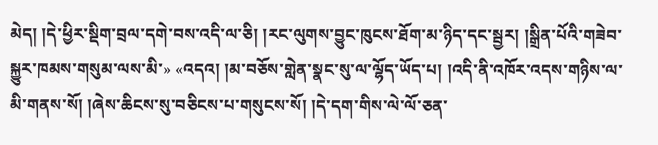མེད། །དེ་ཕྱིར་སྡིག་བྲལ་དགེ་བས་འདི་ལ་ཅི། །རང་ལུགས་བྱུང་ཁུངས་ཐོག་མ་ཉིད་དང་སྦྱར། །སྒྲིན་པོའི་གཟེབ་སྐྱུར་ཁམས་གསུམ་ལས་མི་» «འདའ། །མ་བཅོས་གླེན་སྣང་སུ་ལ་ལྷོད་ཡོད་པ། །འདི་ནི་འཁོར་འདས་གཉིས་ལ་མི་གནས་སོ། །ཞེས་ཆིངས་སུ་བཅིངས་པ་གསུངས་སོ། །དེ་དག་གིས་ལེ་ལོ་ཅན་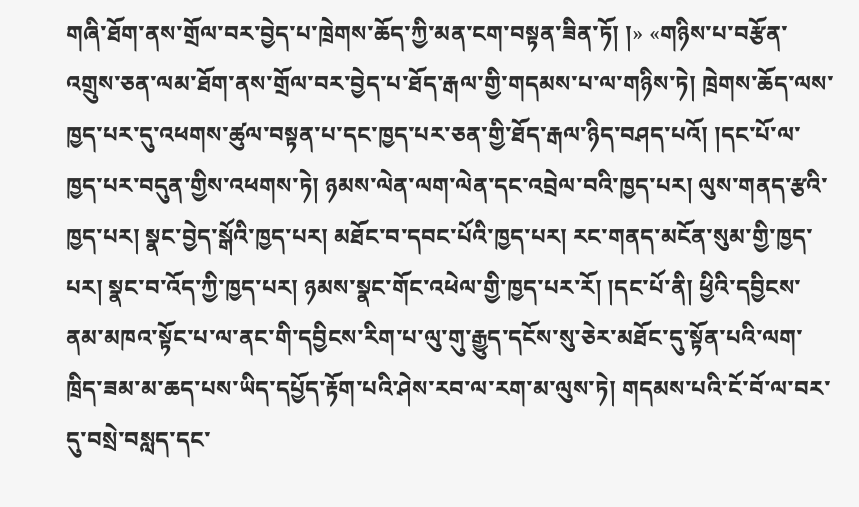གཞི་ཐོག་ནས་གྲོལ་བར་བྱེད་པ་ཁྲེགས་ཆོད་ཀྱི་མན་ངག་བསྟན་ཟིན་ཏོ། །» «གཉིས་པ་བརྩོན་འགྲུས་ཅན་ལམ་ཐོག་ནས་གྲོལ་བར་བྱེད་པ་ཐོད་རྒལ་གྱི་གདམས་པ་ལ་གཉིས་ཏེ། ཁྲེགས་ཆོད་ལས་ཁྱད་པར་དུ་འཕགས་ཚུལ་བསྟན་པ་དང་ཁྱད་པར་ཅན་གྱི་ཐོད་རྒལ་ཉིད་བཤད་པའོ། །དང་པོ་ལ་ཁྱད་པར་བདུན་གྱིས་འཕགས་ཏེ། ཉམས་ལེན་ལག་ལེན་དང་འབྲེལ་བའི་ཁྱད་པར། ལུས་གནད་རྩའི་ཁྱད་པར། སྣང་བྱེད་སྒོའི་ཁྱད་པར། མཐོང་བ་དབང་པོའི་ཁྱད་པར། རང་གནད་མངོན་སུམ་གྱི་ཁྱད་པར། སྣང་བ་འོད་ཀྱི་ཁྱད་པར། ཉམས་སྣང་གོང་འཕེལ་གྱི་ཁྱད་པར་རོ། །དང་པོ་ནི། ཕྱིའི་དབྱིངས་ནམ་མཁའ་སྟོང་པ་ལ་ནང་གི་དབྱིངས་རིག་པ་ལུ་གུ་རྒྱུད་དངོས་སུ་ཅེར་མཐོང་དུ་སྟོན་པའི་ལག་ཁྲིད་ཟམ་མ་ཆད་པས་ཡིད་དཔྱོད་རྟོག་པའི་ཤེས་རབ་ལ་རག་མ་ལུས་ཏེ། གདམས་པའི་ངོ་བོ་ལ་བར་དུ་བསྲེ་བསླད་དང་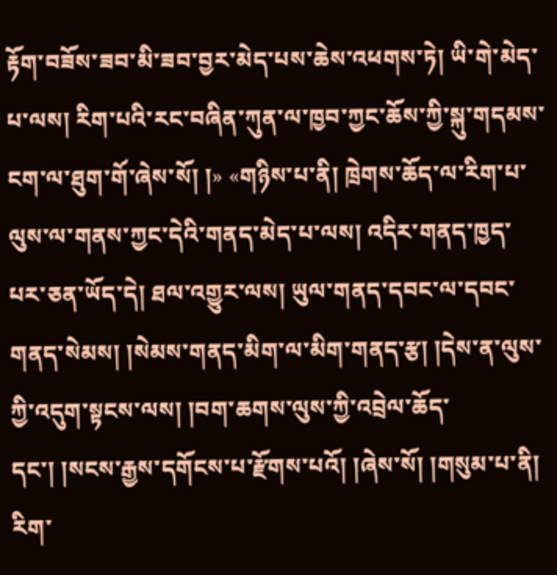རྟོག་བཟོས་ཟབ་མི་ཟབ་བྱར་མེད་པས་ཆེས་འཕགས་ཏེ། ཡི་གེ་མེད་པ་ལས། རིག་པའི་རང་བཞིན་ཀུན་ལ་ཁྱབ་ཀྱང་ཆོས་ཀྱི་སྐུ་གདམས་ངག་ལ་ཐུག་གོ་ཞེས་སོ། །» «གཉིས་པ་ནི། ཁྲེགས་ཆོད་ལ་རིག་པ་ལུས་ལ་གནས་ཀྱང་དེའི་གནད་མེད་པ་ལས། འདིར་གནད་ཁྱད་པར་ཅན་ཡོད་དེ། ཐལ་འགྱུར་ལས། ཡུལ་གནད་དབང་ལ་དབང་གནད་སེམས། །སེམས་གནད་མིག་ལ་མིག་གནད་རྩ། །དེས་ན་ལུས་ཀྱི་འདུག་སྟངས་ལས། །བག་ཆགས་ལུས་ཀྱི་འབྲེལ་ཆོད་དང་། །སངས་རྒྱས་དགོངས་པ་རྫོགས་པའོ། །ཞེས་སོ། །གསུམ་པ་ནི། རིག་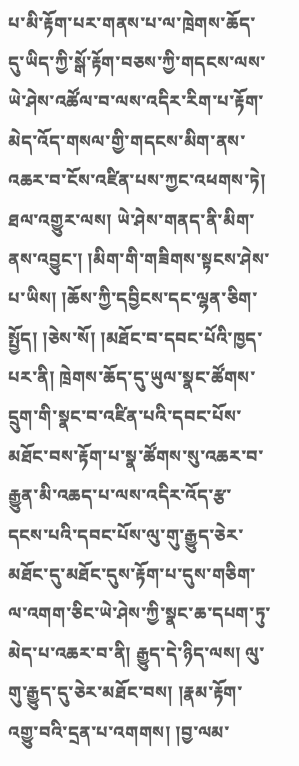པ་མི་རྟོག་པར་གནས་པ་ལ་ཁྲེགས་ཆོད་དུ་ཡིད་ཀྱི་སྒོ་རྟོག་བཅས་ཀྱི་གདངས་ལས་ཡེ་ཤེས་འཚོལ་བ་ལས་འདིར་རིག་པ་རྟོག་མེད་འོད་གསལ་གྱི་གདངས་མིག་ནས་འཆར་བ་ངོས་འཛིན་པས་ཀྱང་འཕགས་ཏེ། ཐལ་འགྱུར་ལས། ཡེ་ཤེས་གནད་ནི་མིག་ནས་འབྱུང་། །མིག་གི་གཟིགས་སྟངས་ཤེས་པ་ཡིས། །ཆོས་ཀྱི་དབྱིངས་དང་ལྷན་ཅིག་སྤྱོད། །ཅེས་སོ། །མཐོང་བ་དབང་པོའི་ཁྱད་པར་ནི། ཁྲེགས་ཆོད་དུ་ཡུལ་སྣང་ཚོགས་དྲུག་གི་སྣང་བ་འཛིན་པའི་དབང་པོས་མཐོང་བས་རྟོག་པ་སྣ་ཚོགས་སུ་འཆར་བ་རྒྱུན་མི་འཆད་པ་ལས་འདིར་འོད་རྩ་དངས་པའི་དབང་པོས་ལུ་གུ་རྒྱུད་ཅེར་མཐོང་དུ་མཐོང་དུས་རྟོག་པ་དུས་གཅིག་ལ་འགག་ཅིང་ཡེ་ཤེས་ཀྱི་སྣང་ཆ་དཔག་ཏུ་མེད་པ་འཆར་བ་ནི། རྒྱུད་དེ་ཉིད་ལས། ལུ་གུ་རྒྱུད་དུ་ཅེར་མཐོང་བས། །རྣམ་རྟོག་འགྱུ་བའི་དྲན་པ་འགགས། །བྱ་ལམ་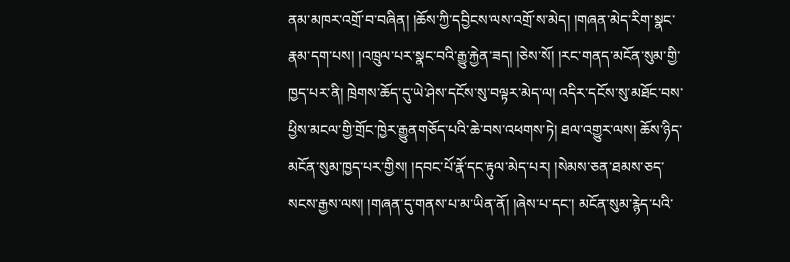ནམ་མཁར་འགྲོ་བ་བཞིན། །ཆོས་ཀྱི་དབྱིངས་ལས་འགྲོ་ས་མེད། །གཞན་མེད་རིག་སྣང་རྣམ་དག་པས། །འཁྲུལ་པར་སྣང་བའི་རྒྱུ་རྐྱེན་ཟད། །ཅེས་སོ། །རང་གནད་མངོན་སུམ་གྱི་ཁྱད་པར་ནི། ཁྲེགས་ཆོད་དུ་ཡེ་ཤེས་དངོས་སུ་བལྟར་མེད་ལ། འདིར་དངོས་སུ་མཐོང་བས་ཕྱིས་མངལ་གྱི་གྲོང་ཁྱེར་རྒྱུནགཅོད་པའི་ཆེ་བས་འཕགས་ཏེ། ཐལ་འགྱུར་ལས། ཆོས་ཉིད་མངོན་སུམ་ཁྱད་པར་གྱིས། །དབང་པོ་རྣོ་དང་རྟུལ་མེད་པར། །སེམས་ཅན་ཐམས་ཅད་སངས་རྒྱས་ལས། །གཞན་དུ་གནས་པ་མ་ཡིན་ནོ། །ཞེས་པ་དང་། མངོན་སུམ་རྙེད་པའི་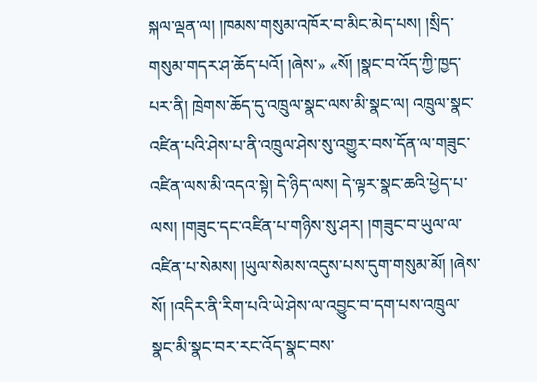སྐལ་ལྡན་ལ། །ཁམས་གསུམ་འཁོར་བ་མིང་མེད་པས། །སྲིད་གསུམ་གདར་ཤ་ཆོད་པའོ། །ཞེས་» «སོ། །སྣང་བ་འོད་ཀྱི་ཁྱད་པར་ནི། ཁྲེགས་ཆོད་དུ་འཁྲུལ་སྣང་ལས་མི་སྣང་ལ། འཁྲུལ་སྣང་འཛིན་པའི་ཤེས་པ་ནི་འཁྲུལ་ཤེས་སུ་འགྱུར་བས་དོན་ལ་གཟུང་འཛིན་ལས་མི་འདའ་སྟེ། དེ་ཉིད་ལས། དེ་ལྟར་སྣང་ཆའི་ཕྱེད་པ་ལས། །གཟུང་དང་འཛིན་པ་གཉིས་སུ་ཤར། །གཟུང་བ་ཡུལ་ལ་འཛིན་པ་སེམས། །ཡུལ་སེམས་འདུས་པས་དུག་གསུམ་མོ། །ཞེས་སོ། །འདིར་ནི་རིག་པའི་ཡེ་ཤེས་ལ་འབྱུང་བ་དག་པས་འཁྲུལ་སྣང་མི་སྣང་བར་རང་འོད་སྣང་བས་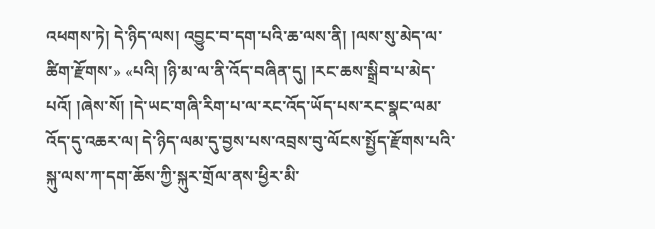འཕགས་ཏེ། དེ་ཉིད་ལས། འབྱུང་བ་དག་པའི་ཆ་ལས་ནི། །ལས་སུ་མེད་ལ་ཚིག་རྫོགས་» «པའི། །ཉི་མ་ལ་ནི་འོད་བཞིན་དུ། །རང་ཆས་སྒྲིབ་པ་མེད་པའོ། །ཞེས་སོ། །དེ་ཡང་གཞི་རིག་པ་ལ་རང་འོད་ཡོད་པས་རང་སྣང་ལམ་འོད་དུ་འཆར་ལ། དེ་ཉིད་ལམ་དུ་བྱས་པས་འབྲས་བུ་ལོངས་སྤྱོད་རྫོགས་པའི་སྐུ་ལས་ཀ་དག་ཆོས་ཀྱི་སྐུར་གྲོལ་ནས་ཕྱིར་མི་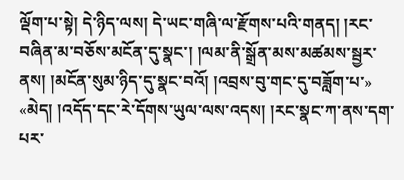ལྡོག་པ་སྟེ། དེ་ཉིད་ལས། དེ་ཡང་གཞི་ལ་རྫོགས་པའི་གནད། །རང་བཞིན་མ་བཅོས་མངོན་དུ་སྣང་། །ལམ་ནི་སྒྲོན་མས་མཚམས་སྦྱར་ནས། །མངོན་སུམ་ཉིད་དུ་སྣང་བའོ། །འབྲས་བུ་གང་དུ་བཟློག་པ་» «མེད། །འདོད་དང་རེ་དོགས་ཡུལ་ལས་འདས། །རང་སྣང་ཀ་ནས་དག་པར་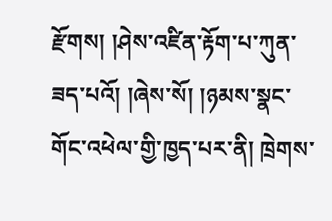རྫོགས། །ཤེས་འཛིན་རྟོག་པ་ཀུན་ཟད་པའོ། །ཞེས་སོ། །ཉམས་སྣང་གོང་འཕེལ་གྱི་ཁྱད་པར་ནི། ཁྲེགས་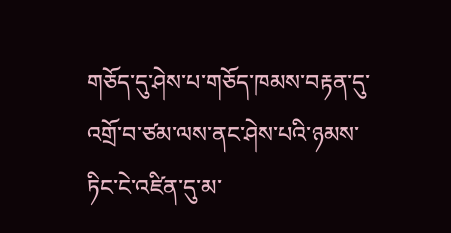གཅོད་དུ་ཤེས་པ་གཅོད་ཁམས་བརྟན་དུ་འགྲོ་བ་ཙམ་ལས་ནང་ཤེས་པའི་ཉམས་ཏིང་ངེ་འཛིན་དུ་མ་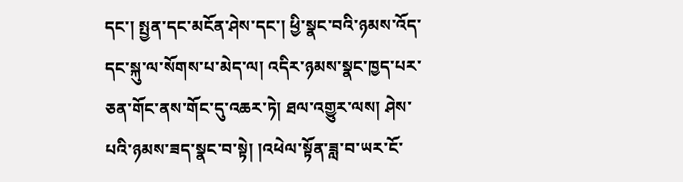དང་། སྤྱན་དང་མངོན་ཤེས་དང་། ཕྱི་སྣང་བའི་ཉམས་འོད་དང་སྐུ་ལ་སོགས་པ་མེད་ལ། འདིར་ཉམས་སྣང་ཁྱད་པར་ཅན་གོང་ནས་གོང་དུ་འཆར་ཏེ། ཐལ་འགྱུར་ལས། ཤེས་པའི་ཉམས་ཟད་སྣང་བ་སྟེ། །འཕེལ་སྟོན་ཟླ་བ་ཡར་ངོ་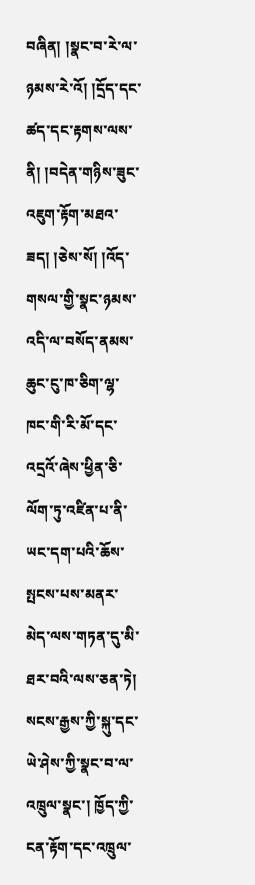བཞིན། །སྣང་བ་རེ་ལ་ཉམས་རེ་འོ། །དྲོད་དང་ཚད་དང་རྟགས་ལས་ནི། །བདེན་གཉིས་ཟུང་འཇུག་རྟོག་མཐའ་ཟད། །ཅེས་སོ། །འོད་གསལ་གྱི་སྣང་ཉམས་འདི་ལ་བསོད་ནམས་ཆུང་ངུ་ཁ་ཅིག་ལྷ་ཁང་གི་རི་མོ་དང་འདྲའོ་ཞེས་ཕྱིན་ཅི་ལོག་ཏུ་འཛིན་པ་ནི་ཡང་དག་པའི་ཆོས་སྤངས་པས་མནར་མེད་ལས་གཏན་དུ་མི་ཐར་བའི་ལས་ཅན་ཏེ། སངས་རྒྱས་ཀྱི་སྐུ་དང་ཡེ་ཤེས་ཀྱི་སྣང་བ་ལ་འཁྲུལ་སྣང་། ཁྱོད་ཀྱི་ངན་རྟོག་དང་འཁྲུལ་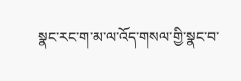སྣང་རང་ག་མ་ལ་འོད་གསལ་གྱི་སྣང་བ་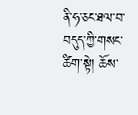ནི་ཧ་ཅང་ཐལ་བ་བདུད་ཀྱི་གསང་ཚིག་སྟེ། ཆོས་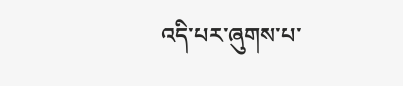འདི་པར་ཞུགས་པ་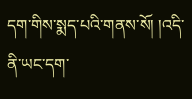དག་གིས་སྨད་པའི་གནས་སོ། །འདི་ནི་ཡང་དག་